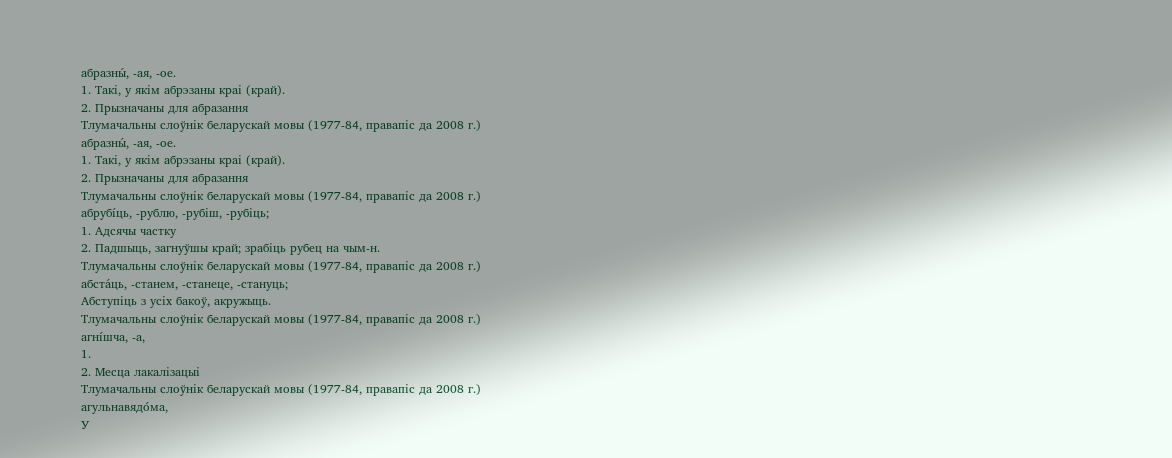абразны́, ‑ая, ‑ое.
1. Такі, у якім абрэзаны краі (край).
2. Прызначаны для абразання
Тлумачальны слоўнік беларускай мовы (1977-84, правапіс да 2008 г.)
абразны́, ‑ая, ‑ое.
1. Такі, у якім абрэзаны краі (край).
2. Прызначаны для абразання
Тлумачальны слоўнік беларускай мовы (1977-84, правапіс да 2008 г.)
абрубі́ць, ‑рублю, ‑рубіш, ‑рубіць;
1. Адсячы частку
2. Падшыць, загнуўшы край; зрабіць рубец на чым‑н.
Тлумачальны слоўнік беларускай мовы (1977-84, правапіс да 2008 г.)
абста́ць, ‑станем, ‑станеце, ‑стануць;
Абступіць з усіх бакоў, акружыць.
Тлумачальны слоўнік беларускай мовы (1977-84, правапіс да 2008 г.)
агні́шча, ‑а,
1.
2. Месца лакалізацыі
Тлумачальны слоўнік беларускай мовы (1977-84, правапіс да 2008 г.)
агульнавядо́ма,
У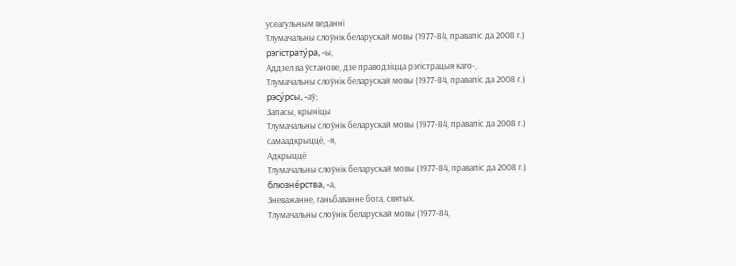усеагульным веданні
Тлумачальны слоўнік беларускай мовы (1977-84, правапіс да 2008 г.)
рэгістрату́ра, ‑ы,
Аддзел ва ўстанове, дзе праводзіцца рэгістрацыя каго‑,
Тлумачальны слоўнік беларускай мовы (1977-84, правапіс да 2008 г.)
рэсу́рсы, ‑аў;
Запасы, крыніцы
Тлумачальны слоўнік беларускай мовы (1977-84, правапіс да 2008 г.)
самаадкрыццё, ‑я,
Адкрыццё
Тлумачальны слоўнік беларускай мовы (1977-84, правапіс да 2008 г.)
блюзне́рства, ‑а,
Зневажанне, ганьбаванне бога, святых.
Тлумачальны слоўнік беларускай мовы (1977-84,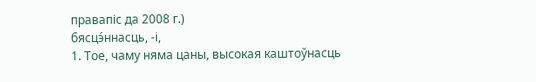правапіс да 2008 г.)
бясцэ́ннасць, ‑і,
1. Тое, чаму няма цаны, высокая каштоўнасць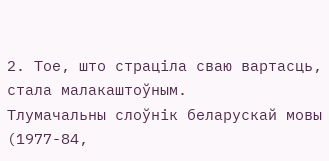2. Тое, што страціла сваю вартасць, стала малакаштоўным.
Тлумачальны слоўнік беларускай мовы (1977-84,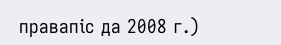правапіс да 2008 г.)